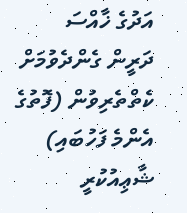އަދުގެ ޚާއްސަ
ދަރީން ގެންދެވުމަށް ކެތްތެރިވުން (ފޮތުގެ އެންމެ ފަހުބައި)
ޝާޢިއުކުރީ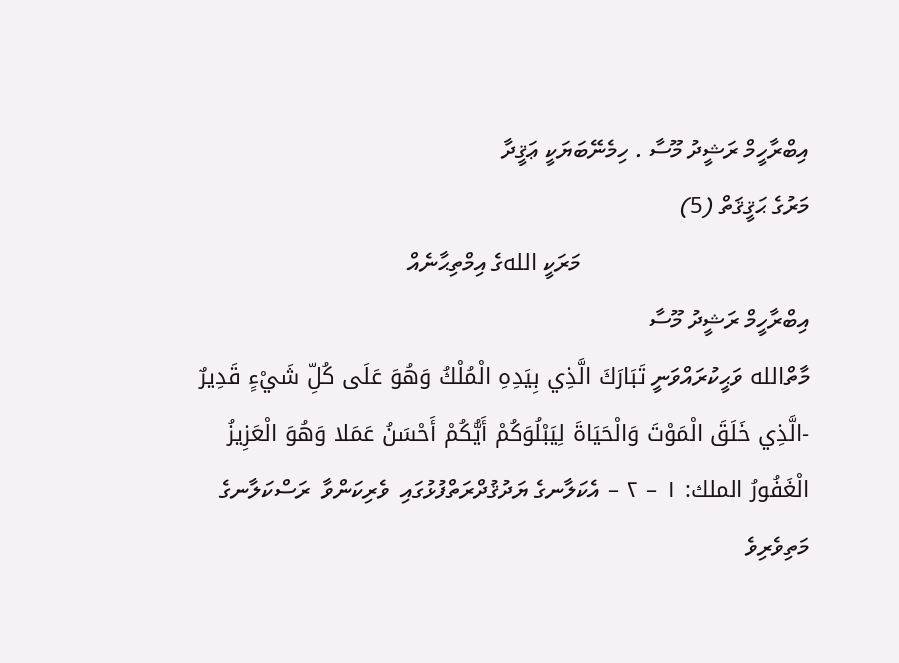އިބްރާހީމް ރަޝީދު މޫސާ . ހިމެނޭބަޔަކީ ޢަޤީދާ
މަރުގެ ޙަޤީޤަތް (5)
                                        މަރަކީ اللهގެ އިމްތިޙާނެއް
އިބްރާހީމް ރަޝީދު މޫސާ
މާތްالله ވަޙީކުރައްވަނީ تَبَارَكَ الَّذِي بِيَدِهِ الْمُلْكُ وَهُوَ عَلَى كُلِّ شَيْءٍ قَدِيرٌ -الَّذِي خَلَقَ الْمَوْتَ وَالْحَيَاةَ لِيَبْلُوَكُمْ أَيُّكُمْ أَحْسَنُ عَمَلا وَهُوَ الْعَزِيزُ الْغَفُورُ الملك: ١ – ٢ – އެކަލާނގެ ޔަދުޤުދްރަތްފުޅުގައި  ވެރިކަންވާ  ރަސްކަލާނގެ  މަތިވެރިވެ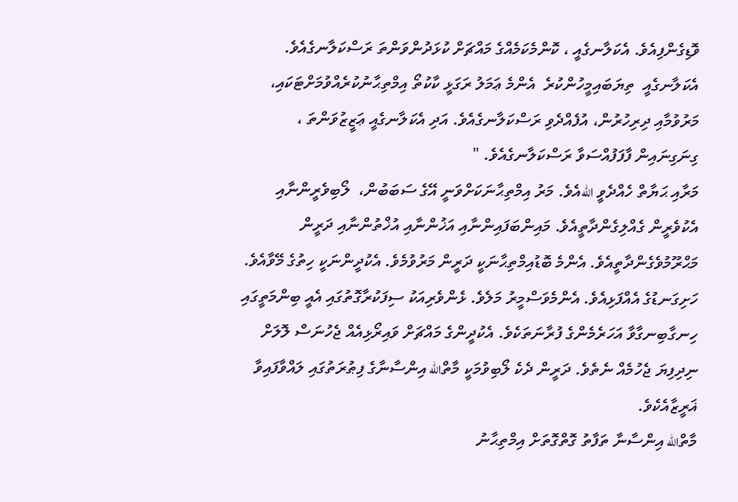ވޮޑިގެންފިއެވެ. އެކަލާނގެއީ ، ކޮންމެކަމެއްގެ މައްޗަށް ކުޅަދުންވަންތަ ރަސްކަލާނގެއެވެ. އެކަލާނގެއީ  ތިޔަބައިމީހުންކުރެ  އެންމެ ޢަމަލު ރަގަޅީ ކާކުތޯ އިމްތިޙާނުކުރެއްވުމަށްޓަކައި، މަރުވުމާއި ދިރިހުރުން، އުފެއްދެވި ރަސްކަލާނގެއެވެ. އަދި އެކަލާނގެއީ ޢަޒީޒުވަންތަ ، ގިނަގިނައިން ފާފަފުއްސަވާ ރަސްކަލާނގެއެވެ. "
މަރާއި ޙަޔާތް ހެއްދެވީ اللهއެވެ. މަރު އިމްތިޙާނަކަށްވަނީ އޭގެ ސަބަބުން،  ލޯބިވެރީންނާއި އެކުވެރީން ގެއްލިގެންދާތީއެވެ. މައިންބަފައިންނާއި އަޚުންނާއި އުޚްތުންނާއި ދަރީން މަޙްރޫމުވެގެންދާތީއެވެ. އެންމެ ބޮޑުއިމްތިޙާނަކީ ދަރީން މަރުވުމެވެ. އެކުދީންނަކީ ހިތުގެ މޭވާއެވެ. ހަށިގަނޑުގެ އެއްފަޅިއެވެ. އެންމެވަސްމީރު މަލެވެ. ޅެންވެރިއަކު ސިފަކުރާގޮތުގައި އެއީ ބިންމަތީގައި ހިނގާބިނގާވާ އަހަރެމެންގެ ފުރާނަތަކެވެ. އެކުދީންގެ މައްޗަށް ވައިރޯޅިއެއް ޖެހުނަސް ލޮލަށް ނިދިފިޔަ ޖެހުމެއް ނެތެވެ. ދަރީން ދެކެ ލޯބިވުމަކީ މާތްالله އިންސާނާގެ ފިޠުރަތުގައި ލައްވާފައިވާ ޣަރީޒާއެކެވެ.
މާތްالله އިންސާނާ ތަފާތު ގޮތްގޮތަށް އިމްތިޙާނު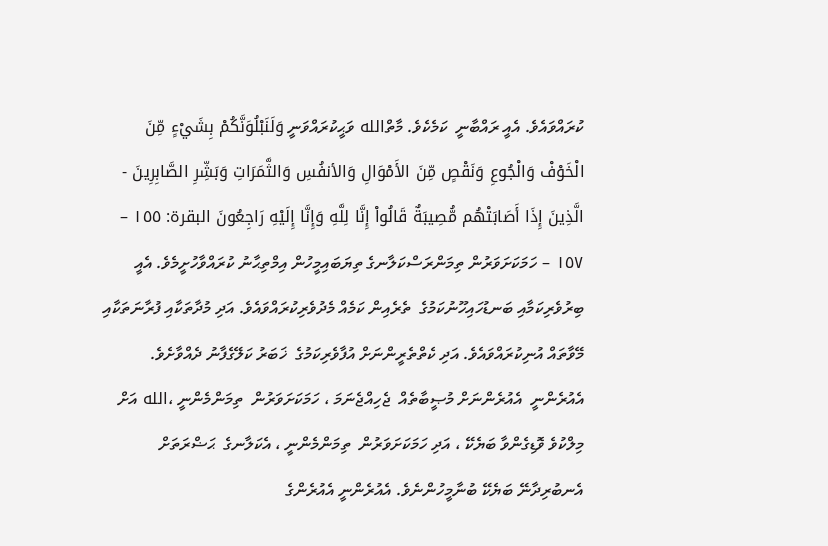ކުރައްވައެވެ. އެއީ ރައްބާނީ  ކަމެކެވެ. މާތްالله ވަޙީކުރައްވަނީ وَلَنَبْلُوَنَّكُمْ بِشَيْءٍ مِّنَ الْخَوْفْ وَالْجُوعِ وَنَقْصٍ مِّنَ الأَمْوَالِ وَالأنفُسِ وَالثَّمَرَاتِ وَبَشِّرِ الصَّابِرِينَ -  الَّذِينَ إِذَا أَصَابَتْهُم مُّصِيبَةٌ قَالُواْ إِنَّا لِلَّهِ وَإِنَّا إِلَيْهِ رَاجِعُونَ البقرة: ١٥٥ – ١٥٧ – ހަމަކަށަވަރުން ތިމަންރަސްކަލާނގެ ތިޔަބައިމީހުން އިމްތިޙާނު ކުރައްވާހުށީމެވެ. އެއީ ބިރުވެރިކަމާއި ބަނޑުހައިހޫނުކަމުގެ  ތެރެއިން ކަމެއް މެދުވެރިކުރައްވައެވެ. އަދި މުދާތަކާއި ފުރާނަތަކާއި މޭވާތައް އުނިކުރައްވައެވެ. އަދި ކެތްތެރީންނަށް އުފާވެރިކަމުގެ  ޚަބަރު ކަލޭގެފާނު ދެއްވާށެވެ. އެއުރެންނީ  އެއުރެންނަށް މުޞީބާތެއް  ޖެހިއްޖެނަމަ ، ހަމަކަށަވަރުން  ތިމަންމެންނީ ،الله އަށް މިލްކުވެ ވޮޑިގެންވާ ބަޔެކޭ ، އަދި ހަމަކަށަވަރުން  ތިމަންމެންނީ ، އެކަލާނގެ  ޙަޟްރަތަށް  އެނބުރިދާނޭ ބަޔެކޭ ބުނާމީހުންނެވެ. އެއުރެންނީ އެއުރެންގެ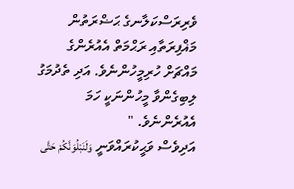ވެރިރަސްކަލާނގެ ޙަޟްރަތުން  މަޣްފިރަތާއި ރަޙްމަތް އެއުރެންގެ މައްޗަށް ހުރިމީހުންނެވެ. އަދި ތެދުމަގު ލިބިގެންވާ މީހުންނަކީ ހަމަ އެއުރެންނެވެ. "
އަދިވެސް ވަޙީކުރައްވަނީ وَلَنَبْلُوَنَّكُمْ حَتَّى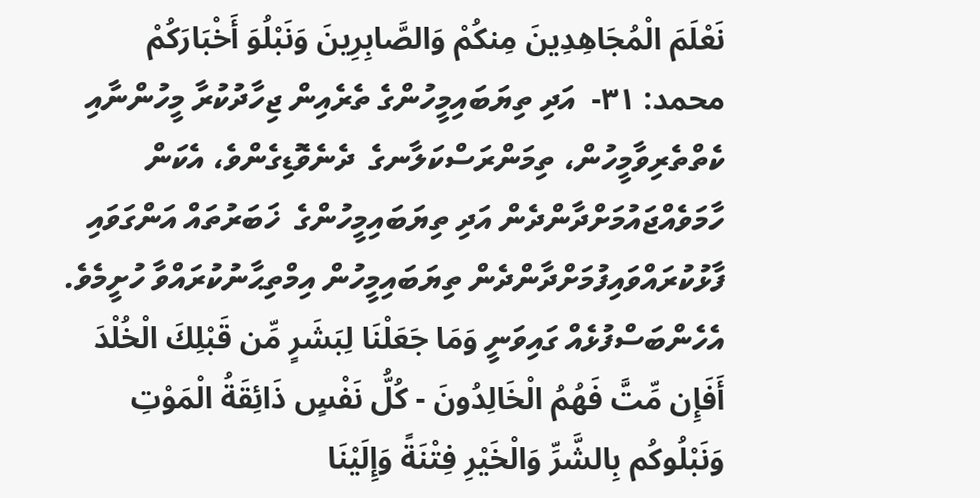نَعْلَمَ الْمُجَاهِدِينَ مِنكُمْ وَالصَّابِرِينَ وَنَبْلُوَ أَخْبَارَكُمْ  محمد: ٣١-  އަދި ތިޔަބައިމީހުންގެ ތެރެއިން ޖިހާދުކުރާ މީހުންނާއި ކެތްތެރިވާމީހުން، ތިމަންރަސްކަލާނގެ  ދެނެވޮޑިގެންވެ، އެކަން ހާމަވެއްޖައުމަށްދާންދެން އަދި ތިޔަބައިމީހުންގެ  ޚަބަރުތައް އަންގަވައި ފާޅުކުރައްވައިފުމަށްދާންދެން ތިޔަބައިމީހުން އިމްތިޙާނުކުރައްވާ ހުށީމެވެ.
އެހެންބަސްފުޅެއް ގައިވަނީ وَمَا جَعَلْنَا لِبَشَرٍ مِّن قَبْلِكَ الْخُلْدَ أَفَإِن مِّتَّ فَهُمُ الْخَالِدُونَ - كُلُّ نَفْسٍ ذَائِقَةُ الْمَوْتِ وَنَبْلُوكُم بِالشَّرِّ وَالْخَيْرِ فِتْنَةً وَإِلَيْنَا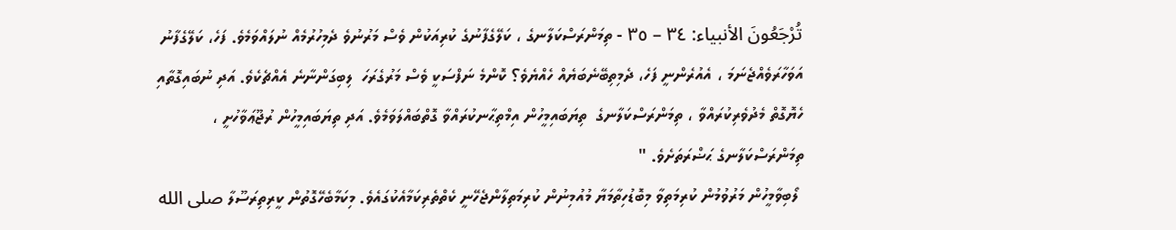تُرْجَعُونَ الأنبياء: ٣٤ – ٣٥ - ތިމަންރަސްކަލާނގެ ، ކަލޭގެފާނުގެ ކުރިއަކުން ވެސް މަރުނުވެ ދެމިހުރުމެއް ނުލައްވަމެވެ. ފަހެ، ކަލޭގެފާނު  އަވަހާރަވެއްޖެނަމަ ، އެއުރެންނީ ފަހެ، ދެމިތިބޭނެބަޔެއް ހެއްޔެވެ؟ ކޮންމެ ނަފްސަކީ ވެސް މަރުގެރަހަ  ލިބިގަންނާނެ އެއްޗެކެވެ. އަދި ނުބައިގޮތާއި  ހެޔޮގޮތް މެދުވެރިކުރައްވާ ، ތިމަންރަސްކަލާނގެ  ތިޔަބައިމީހުން އިމްތިޙާނކުރައްވާ ގޮތްބައްލަވަމެވެ. އަދި ތިޔަބައިމީހުން ރުޖޫޢަވާހުށީ ، ތިމަންރަސްކަލާނގެ ޙަޟްރަތަށެވެ. "
 ލޯބިވާމީހުން މަރުވުމުން ކުރިމަތިވާ މިބޮޑުހިތާމަޔާ މުއުމިނުން ކުރިމަތިލާންޖެހޭނީ ކެތްތެރިކަމާއެކުގައެވެ. މިކަމާބެހޭގޮތުން ކީރިތިރަސޫލާ صلى الله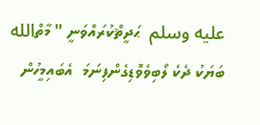عليه وسلم  ޙަދީޘްކުރައްވަނީ " މާތްالله ބަޔަކު ދެކެ ލޯބިވެވޮޑިގެންފިނަމަ  އެބައިމީހުން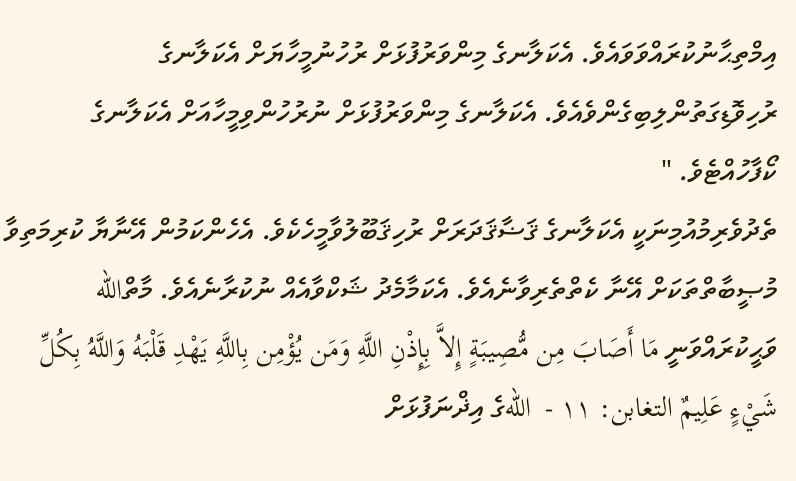އިމްތިޙާނުކުރައްވަވައެވެ. އެކަލާނގެ މިންވަރުފުޅަށް ރުހުނުމީހާޔަށް އެކަލާނގެ ރުހިވޮޑިގަތުންލިބިގެންވެއެވެ. އެކަލާނގެ މިންވަރުފުޅަށް ނުރުހުންވިމީހާއަށް އެކަލާނގެ ކޯފާހުއްޓެވެ. "
ތެދުވެރިމުއުމިނަކީ އެކަލާނގެ ޤަޟާޤަދަރަށް ރުހިޤަބޫލުވާމީހެކެވެ. އެހެންކަމުން އޭނާޔާ ކުރިމަތިވާ މުޞީބާތްތަކަށް އޭނާ ކެތްތެރިވާނެއެވެ. އެކަމާމެދު ޝަކްވާއެއް ނުކުރާނެއެވެ. މާތްالله ވަޙީކުރައްވަނީ مَا أَصَابَ مِن مُّصِيبَةٍ إِلاَّ بِإِذْنِ اللَّهِ وَمَن يُؤْمِن بِاللَّهِ يَهْدِ قَلْبَهُ وَاللَّهُ بِكُلِّ شَيْءٍ عَلِيمٌ التغابن: ١١ -  اللهގެ އިޛްނަފުޅަށް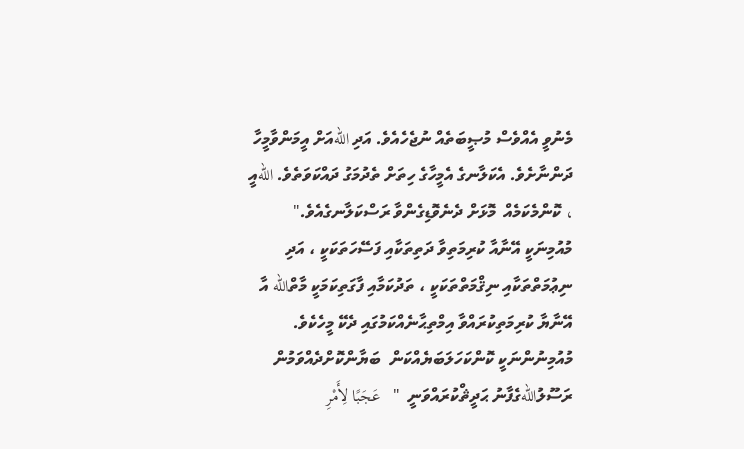މެނުވީ އެއްވެސް މުޞީބަތެއް ނުޖެހެއެވެ. އަދި اللهއަށް އީމަންވާމީހާ ދަންނާށެވެ. އެކަލާނގެ އެމީހާގެ ހިތަށް ތެދުމަގު ދައްކަވަތެވެ. اللهއީ ، ކޮންމެކަމެއް  މޮޅަށް ދެނެވޮޑިގެންވާ ރަސްކަލާނގެއެވެ."
މުއުމިނަކީ އޭނާއާ ކުރިމަތިވާ ދަތިތަކާއި ފަސޭހަތަކަކީ ، އަދި ނިޢުމަތްތަކާއި ނިޤްމަތްތަކަކީ ، ތަދުކަމާއި ފާގަތިކަމަކީ މާތްالله އާ އޭނާޔާ ކުރިމަތިކުރައްވާ އިމްތިޙާނެއްކަމުގައި ދެކޭ މީހެކެވެ. މުއުމިނުންނަކީ ކޮންކަހަލަބަޔެއްކަން  ބަޔާންކޮށްދެއްވަމުން ރަސޫލުاللهގެފާނު ޙަދީޘްކުރައްވަނީ  "   عَجَبًا لِأَمْرِ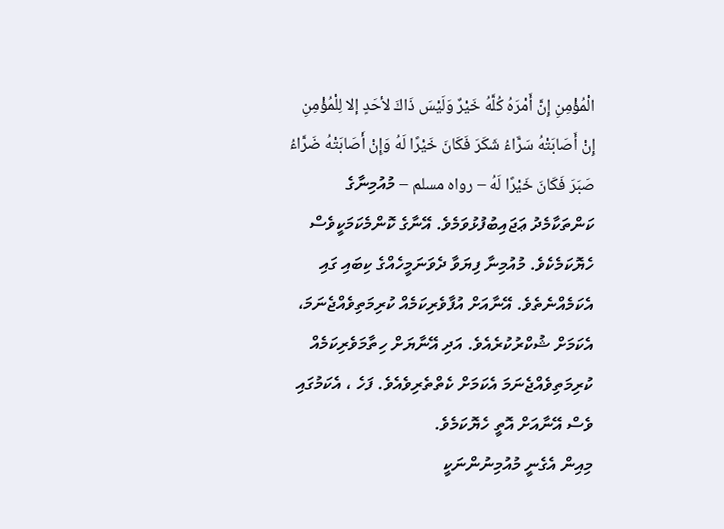الْمُؤْمِنِ إِنَّ أَمْرَهُ كُلَّهُ خَيْرٌ وَلَيْسَ ذَاكَ لأحَدٍ إلا لِلْمُؤْمِنِ إِنْ أَصَابَتْهُ سَرَّاءُ شَكَرَ فَكَانَ خَيْرًا لَهُ وَإِنْ أَصَابَتْهُ ضَرَّاءُ صَبَرَ فَكَانَ خَيْرًا لَهُ – رواه مسلم – މުއުމިނާގެ ކަންތަކާމެދު ޢަޖައިބުފުޅުވަމެވެ. އޭނާގެ ކޮންމެކަމަކީވެސް ހެޔޮކަމެކެވެ. މުއުމިނާ ފިޔަވާ ދެވަނަމީހެއްގެ ކިބައި ގައި  އެކަމެއްނެތެވެ. އޭނާއަށް އުފާވެރިކަމެއް ކުރިމަތިވެއްޖެނަމަ، އެކަމަށް ޝުކްރުކުރެއެވެ. އަދި އޭނާޔަށް ހިތާމަވެރިކަމެއް ކުރިމަތިވެއްޖެނަމަ އެކަމަށް ކެތްތެރިވެއެވެ. ފަހެ ، އެކަމުގައި ވެސް އޭނާއަށް އޮތީ ހެޔޮކަމެވެ.
މިއިން އެގެނީ މުއުމިނުންނަކީ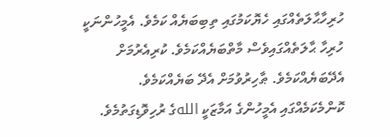ހުރިހާޙާލަތެއްގައި ހެޔޮކަމުގައި ތިބިބަޔެއް ކަމެވެ. އެމީހުންނަކީ ހުރިހާ ޙާލަތެއްގައިވެސް މާތްބަޔެއްކަމެވެ. ކުރިއެރުމަށް އެދޭބަޔެއްކަމެވެ. ޠާހިރުވުމަށް އެދޭ ބަޔެއްކަމެވެ. ކޮންމެކަމެއްގައި އެމީހުންގެ އަމާޒަކީ اللهގެ ރުހިވޮޑިގަތުމެވެ.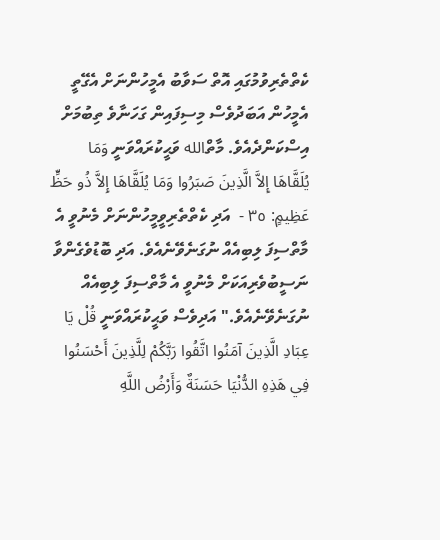ކެތްތެރިވުމުގައި އޮތް ސަވާބު އެމީހުންނަށް އެގޭތީ އެމީހުން އަބަދުވެސް މިސިފައިން ގަހަނާވެ ތިބުމަށް އިސްކަންދެއެވެ. މާތްالله ވަޙީކުރައްވަނީ وَمَا يُلَقَّاهَا إِلاَّ الَّذِينَ صَبَرُوا وَمَا يُلَقَّاهَا إِلاَّ ذُو حَظٍّ عَظِيمٍ: ٣٥ -  އަދި ކެތްތެރިވީމީހުންނަށް މެނުވީ އެ މާތްސިފަ ލިބިއެއް ނުގަނެވޭނެއެވެ. އަދި ބޮޑުވެގެންވާ ނަސީބުވެރިއަކަށް މެނުވީ އެ މާތްސިފަ ލިބިއެއް ނުގަނެވޭނެއެވެ." އަދިވެސް ވަޙީކުރައްވަނީ قُلْ يَا عِبَادِ الَّذِينَ آمَنُوا اتَّقُوا رَبَّكُمْ لِلَّذِينَ أَحْسَنُوا فِي هَذِهِ الدُّنْيَا حَسَنَةٌ وَأَرْضُ اللَّهِ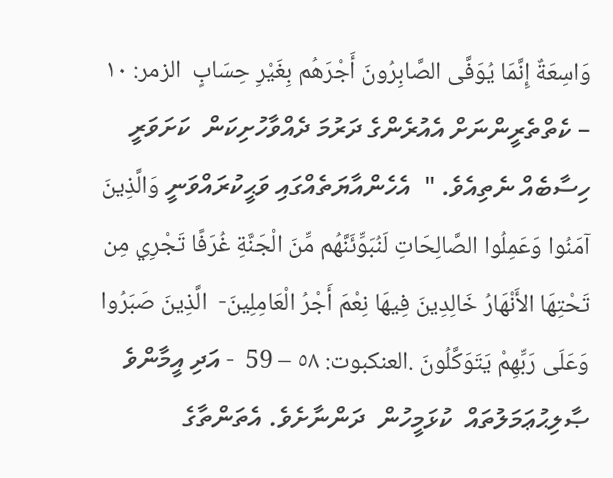وَاسِعَةٌ إِنَّمَا يُوَفَّى الصَّابِرُونَ أَجْرَهُم بِغَيْرِ حِسَابٍ  الزمر: ١٠ – ކެތްތެރީންނަށް އެއުރެންގެ ދަރުމަ ދެއްވާހުށިކަން  ކަށަވަރީ  ހިސާބެއް ނެތިއެވެ. "  އެހެންއާޔަތެއްގައި ވަޙީކުރައްވަނީ وَالَّذِينَ آمَنُوا وَعَمِلُوا الصَّالِحَاتِ لَنُبَوِّئَنَّهُم مِّنَ الْجَنَّةِ غُرَفًا تَجْرِي مِن تَحْتِهَا الأَنْهَارُ خَالِدِينَ فِيهَا نِعْمَ أَجْرُ الْعَامِلِينَ-  الَّذِينَ صَبَرُوا وَعَلَى رَبِّهِمْ يَتَوَكَّلُونَ .العنكبوت: ٥٨ – 59  - އަދި އީމާންވެ ޞާލިޙުޢަމަލުތައް  ކުޅަމީހުން  ދަންނާށެވެ. އެތަންތާގެ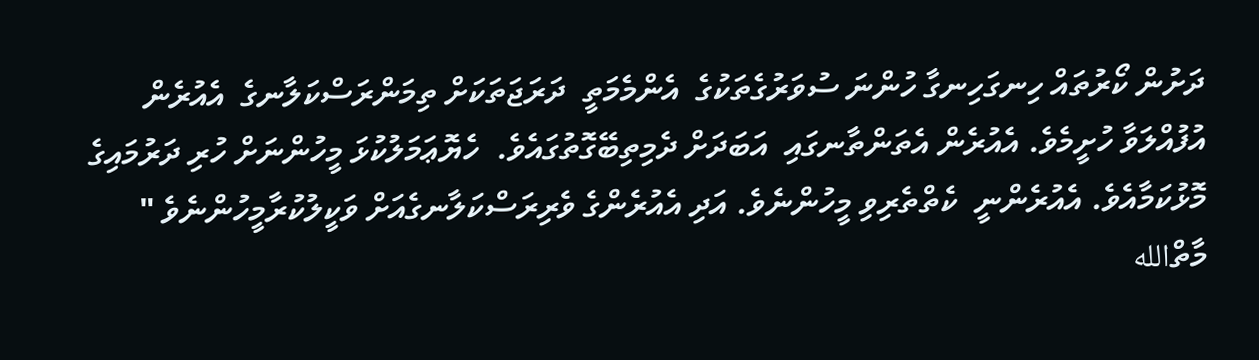ދަށުން ކޯރުތައް ހިނގަހިނގާ ހުންނަ ސުވަރުގެތަކުގެ  އެންމެމަތީ  ދަރަޖަތަކަށް ތިމަންރަސްކަލާނގެ  އެއުރެން އުފުއްލަވާ ހުށީމެވެ. އެއުރެން އެތަންތާނގައި  އަބަދަށް ދެމިތިބޭގޮތުގައެވެ.  ހެޔޮޢަމަލުކުޅަ މީހުންނަށް ހުރި ދަރުމައިގެ މޮޅުކަމާއެވެ. އެއުރެންނީ  ކެތްތެރިވި މީހުންނެވެ. އަދި އެއުރެންގެ ވެރިރަސްކަލާނގެއަށް ވަކީލުކުރާމީހުންނެވެ "
މާތްالله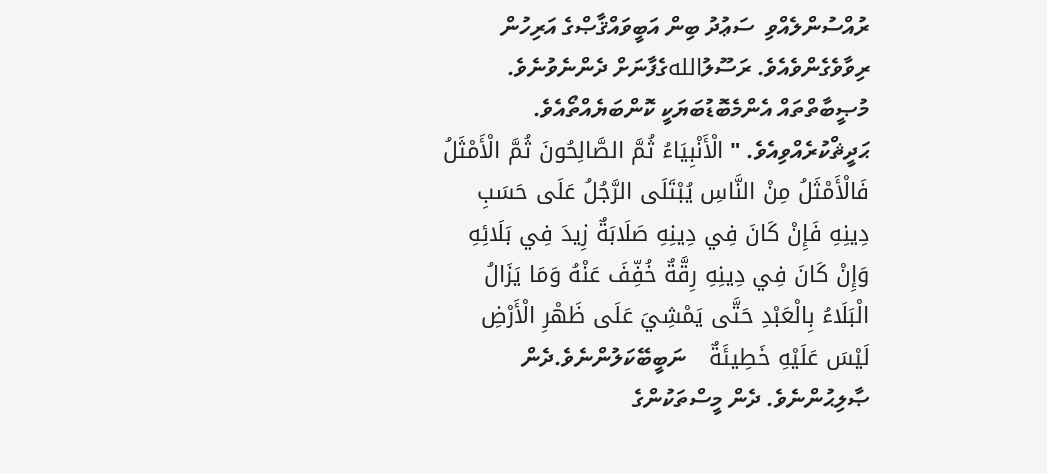ރުއްސުންލެއްވި  ސަޢުދު ބިން އަބީވައްޤާޞްގެ އަރިހުން ރިވާވެގެންވެއެވެ. ރަސޫލުاللهގެފާނަށް ދެންނެވުނެވެ. މުޞީބާތްތައް އެންމެބޮޑުބަޔަކީ ކޮންބަޔެއްތޯއެވެ.  ޙަދީޘްކުރެއްވިއެވެ. " الْأَنْبِيَاءُ ثُمَّ الصَّالِحُونَ ثُمَّ الْأَمْثَلُ فَالْأَمْثَلُ مِنْ النَّاسِ يُبْتَلَى الرَّجُلُ عَلَى حَسَبِ دِينِهِ فَإِنْ كَانَ فِي دِينِهِ صَلَابَةٌ زِيدَ فِي بَلَائِهِ وَإِنْ كَانَ فِي دِينِهِ رِقَّةٌ خُفِّفَ عَنْهُ وَمَا يَزَالُ الْبَلَاءُ بِالْعَبْدِ حَتَّى يَمْشِيَ عَلَى ظَهْرِ الْأَرْضِ لَيْسَ عَلَيْهِ خَطِيئَةٌ   ނަބީބޭކަލުންނެވެ.ދެން ޞާލިޙުންނެވެ. ދެން މީސްތަކުންގެ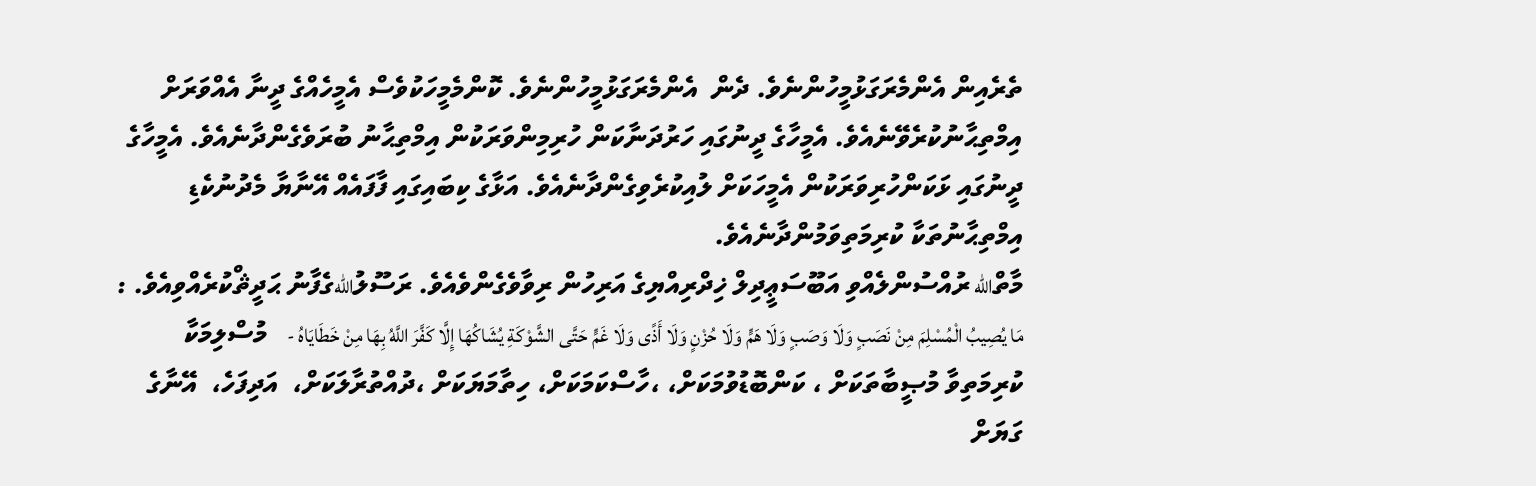ތެރެއިން އެންމެރަގަޅުމީހުންނެވެ. ދެން  އެންމެރަގަޅުމީހުންނެވެ. ކޮންމެމީހަކުވެސް އެމީހެއްގެ ދީނާ އެއްވަރަށް އިމްތިޙާނުކުރެވޭނެއެވެ. އެމީހާގެ ދީނުގައި ހަރުދަނާކަން ހުރިމިންވަރަކުން އިމްތިޙާނު ބުރަވެގެންދާނެއެވެ. އެމީހާގެ ދީނުގައި ޅަކަންހުރިވަރަކުން އެމީހަކަށް ލުއިކުރެވިގެންދާނެއެވެ. އަޅާގެ ކިބައިގައި ފާފައެއް އޭނާޔާ މެދުނުކެޑި އިމްތިޙާނުތަކާ ކުރިމަތިވަމުންދާނެއެވެ.
މާތްالله ރުއްސުންލެއްވި އަބޫސަޢީދިލް ޚިދްރިއްޔިގެ އަރިހުން ރިވާވެގެންވެއެވެ. ރަސޫލުاللهގެފާނު ޙަދީޘްކުރެއްވިއެވެ. : مَا يُصِيبُ الْمُسْلِمَ مِنْ نَصَبٍ وَلَا وَصَبٍ وَلَا هَمٍّ وَلَا حُزْنٍ وَلَا أَذًى وَلَا غَمٍّ حَتَّى الشَّوْكَةِ يُشَاكُهَا إِلَّا كَفَّرَ اللَّهُ بِهَا مِنْ خَطَايَاهُ -     މުސްލިމަކާ ކުރިމަތިވާ މުޞީބާތަކަށް ، ކަންބޮޑުވުމަކަށް، ،ހާސްކަމަކަށް، ހިތާމަޔަކަށް ،ދުއްތުރާލަކަށް،  އަދިފަހެ،  އޭނާގެ ގަޔަށް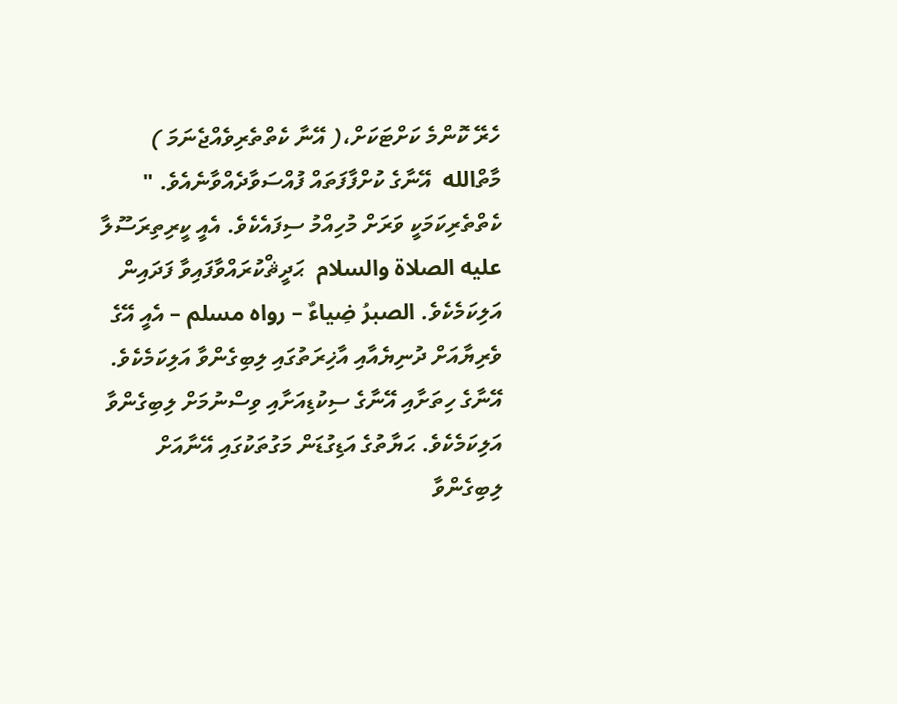ހެރޭ ކޮންމެ ކަށްޓަކަށް،( އޭނާ ކެތްތެރިވެއްޖެނަމަ ) މާތްالله  އޭނާގެ ކުށްފާފަތައް ފުއްސަވާދެއްވާނެއެވެ. "
ކެތްތެރިކަމަކީ ވަރަށް މުހިއްމު ސިފައެކެވެ. އެއީ ކީރިތިރަސޫލާ عليه الصلاة والسلام  ޙަދީޘްކުރައްވާފައިވާ ފަދައިން އަލިކަމެކެވެ. الصبرُ ضِياءٌ – رواه مسلم – އެއީ އޭގެ ވެރިޔާއަށް ދުނިޔެއާއި އާޚިރަތުގައި ލިބިގެންވާ އަލިކަމެކެވެ. އޭނާގެ ހިތަށާއި އޭނާގެ ސިކުޑިއަށާއި ވިސްނުމަށް ލިބިގެންވާ އަލިކަމެކެވެ. ޙަޔާތުގެ އަޑިގުޑަން މަގުތަކުގައި އޭނާއަށް ލިބިގެންވާ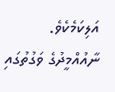އަލިކަމެކެވެ. ނާއުއްމީދުގެ ވަގުތުގައި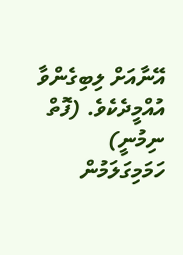އޭނާއަށް ލިބިގެންވާ އުއްމީދެކެވެ. (ފޮތް ނިމުނީ)
ހަމަމިގަލަމުން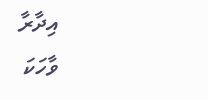އިދާރާ
ވާހަކަ